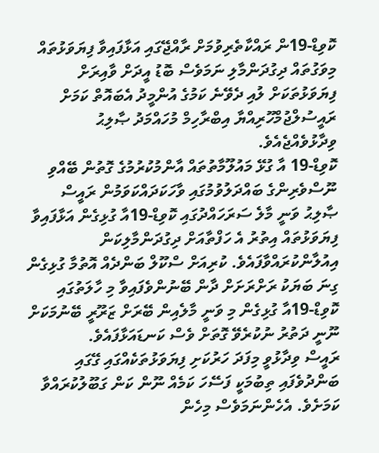ކޮވިޑް-19ން ރައްކާތެރިވުމަށް ރާއްޖޭގައި އަޅާފައިވާ ފިޔަވަޅުތައް މިވަގުތައް ދިގުދަންމާލި ނަމަވެސް ބޮޑު އީދަށް ވާއިރަށް ފިޔަވަޅުތަކަށް ލުއި ދެވޭނެ ކަމުގެ އުންމީދު އެބައޮތް ކަމަށް ރައީސުލްޖުމްހޫރިއްޔާ އިބްރާހިމް މުހައްމަދު ޞާލިޙު ވިދާޅުވެއްޖެއެވެ.
ކޮވިޑް-19 އާ ގުޅޭ މައުލޫމާތުތައް އާންމުކުރުމުގެ ގޮތުން ބޭއްވި ނޫސްވެރިންގެ ބައްދަލުވުމުގައި ވާހަކަދައްކަވަމުން ރައީސް ޞާލިޙު ވަނީ މާލެ ސަރަހައްދުގައި ކޮވިޑް-19އާ ގުޅިގެން އަޅާފައިވާ ފިޔަވަޅުތައް އިތުރު އެ ހަފްތާއަށް ދިގުދަންމާލިކަން އިއުލާންކުރައްވާފައެވެ. ކުރިއަށް ސްކޫލް ބަންދެއް އޮތުމާ ގުޅިގެން ގިނަ ބަޔަކު ރަށްރަށަށް ދާން ބޭނުންވެފައިވާ މި ހާލަތުގައި ކޮވިޑް-19އާ ގުޅިގެން މި ވަނީ މާލެއިން ބޭރަށް ޒަރޫރީ ބޭނުމަކަށް ނޫނީ ދަތުރު ނުކުރެވޭ ގޮތަށް ވެސް ކަނޑައަޅާފައެވެ.
ރައީސް ވިދާޅުވީ މިފަދަ ހަރުކަށި ފިޔަވަޅުތަކެއްގައި ގޭގައި ބަންދުވެފައި ތިބުމަކީ ފަސޭހަ ކަމެއް ނޫން ކަން ގަބޫލުކުރައްވާ ކަމަށެވެ. އެހެންނަމަވެސް މިހެން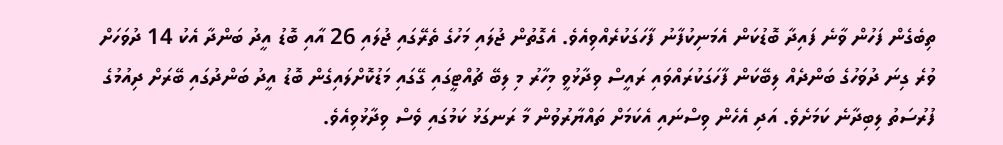ތިބެގެން ފަހުން ވާނެ ފައިދާ ބޮޑުކަން އެމަނިކުފާނު ފާހަގަކުރެއްވިއެވެ. އެގޮތުން ޖުލައި މަހުގެ ތެރޭގައި ޖުލައި 26 އާއި ބޮޑު އީދު ބަންދާ އެކު 14 ދުވަހަށް ވުރެ ގިނަ ދުވަހުގެ ބަންދެއް ލިބޭކަން ފާހަގަކުރައްވައި ރައީސް ވިދާޅުވީ މިހާރު މި ލިބޭ ޗުއްޓީގައި ގޭގައި މަޑުކޮށްލައިގެން ބޮޑު އީދު ބަންދުގައި ބޭރަށް ދިއުމުގެ ފުރުސަތު ލިބިދާނެ ކަމަށެވެ. އަދި އެހެން ވިސްނައި އެކަމަށް ތައްޔާރުވުން މާ ރަނގަޅު ކަމުގައި ވެސް ވިދާޅުވިއެވެ.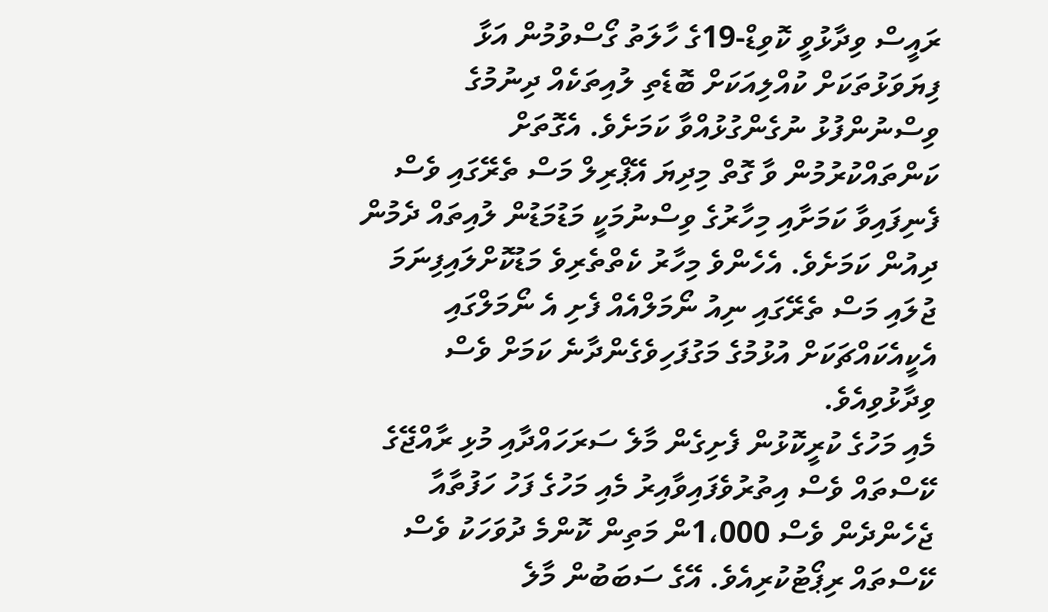ރައީސް ވިދާޅުވީ ކޮވިޑް-19ގެ ހާލަތު ގޯސްވުމުން އަޅާ ފިޔަވަޅުތަކަށް ކުއްލިއަކަށް ބޮޑެތި ލުއިތަކެއް ދިނުމުގެ ވިސްނުންފުޅު ނުގެންގުޅުއްވާ ކަމަށެވެ. އެގޮތަށް ކަންތައްކުރުމުން ވާ ގޮތް މިދިޔަ އޭޕްރިލް މަސް ތެރޭގައި ވެސް ފެނިފައިވާ ކަމަށާއި މިހާރުގެ ވިސްނުމަކީ މަޑުމަޑުން ލުއިތައް ދެމުން ދިއުން ކަމަށެވެ. އެހެންވެ މިހާރު ކެތްތެރިވެ މަޑުކޮށްލައިފިނަމަ ޖުލައި މަސް ތެރޭގައި ނިއު ނޯމަލްއެއް ފެށި އެ ނޯމަލްގައި އެކީއެކައްޗަކަށް އުޅުމުގެ މަގުފަހިވެގެންދާނެ ކަމަށް ވެސް ވިދާޅުވިއެވެ.
މެއި މަހުގެ ކުރީކޮޅުން ފެށިގެން މާލެ ސަރަހައްދާއި މުޅި ރާއްޖޭގެ ކޭސްތައް ވެސް އިތުރުވެފައިވާއިރު މެއި މަހުގެ ފަހު ހަފުތާއާ ޖެހެންދެން ވެސް 1،000ން މަތިން ކޮންމެ ދުވަހަކު ވެސް ކޭސްތައް ރިޕޯޓުކުރިއެވެ. އޭގެ ސަބަބުން މާލެ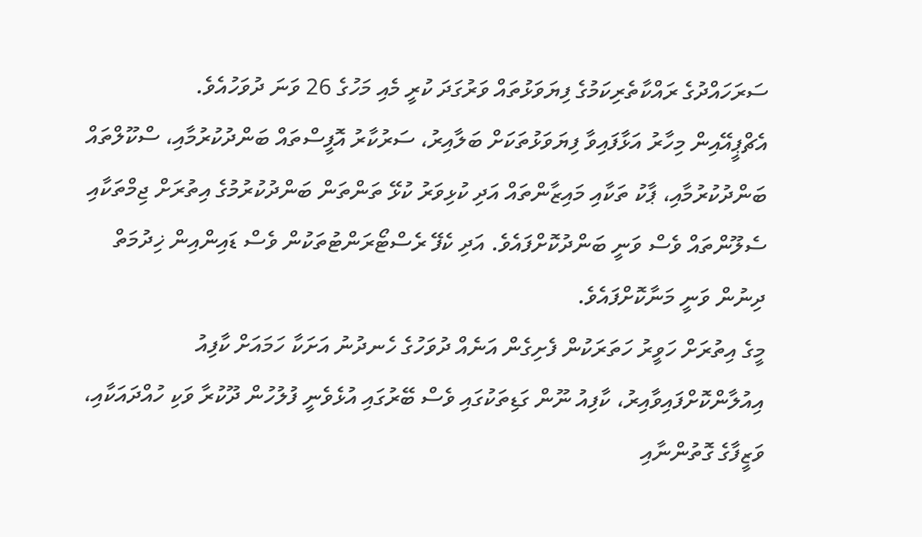ސަރަހައްދުގެ ރައްކާތެރިކަމުގެ ފިޔަވަޅުތައް ވަރުގަދަ ކުރީ މެއި މަހުގެ 26 ވަނަ ދުވަހުއެވެ.
އެޗްޕީއޭއިން މިހާރު އަޅާފައިވާ ފިޔަވަޅުތަކަށް ބަލާއިރު، ސަރުކާރު އޮފީސްތައް ބަންދުކުރުމާއި، ސްކޫލްތައް ބަންދުކުރުމާއި، ޕާކު ތަކާއި މައިޒާންތައް އަދި ކުޅިވަރު ކުޅޭ ތަންތަން ބަންދުކުރުމުގެ އިތުރަށް ޖިމްތަކާއި ސެލޫންތައް ވެސް ވަނީ ބަންދުކޮށްފައެވެ. އަދި ކެފޭ ރެސްޓޯރަންޓުތަކުން ވެސް ޑައިންއިން ޚިދުމަތް ދިނުން ވަނީ މަނާކޮށްފައެވެ.
މީގެ އިތުރަށް ހަވީރު ހަތަރަކުން ފެށިގެން އަނެއް ދުވަހުގެ ހެނދުނު އަށަކާ ހަމައަށް ކާފިއު އިއުލާންކޮށްފައިވާއިރު، ކާފިއު ނޫން ގަޑިތަކުގައި ވެސް ބޭރުގައި އުޅެވެނީ ފުލުހުން ދޫކުރާ ވަކި ހުއްދައަކާއި، ވަޒީފާގެ ގޮތުންނާއި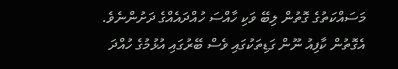މަސައްކަތުގެ ގޮތުން ލިބޭ ވަކި ހާއްސަ ހުއްދައެއްގެ ދަށުންނެވެ. އެގޮތުން ކާފިއު ނޫން ގަޑިތަކުގައި ވެސް ބޭރުގައި އުޅުމުގެ ހުއްދަ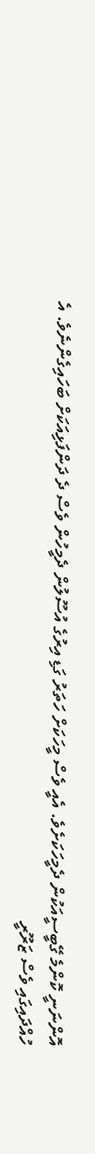އޮންނަނީ ކޮންމެ ގޭބީސީއަކުން ދެމީހަކަށެވެ. އެއީ ވެސް މީހަކަށް ހަތަރު ގަޑި އިރުގެ އުސޫލުން ދެމީހުން ވެސް ދެ ދަންފަޅިއަކަށް ބަހައިގެންނެވެ. އެ ހުއްދައިގައި ވެސް ޒަރޫރީ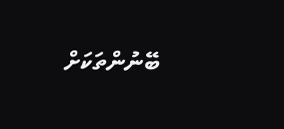ބޭނުންތަކަށް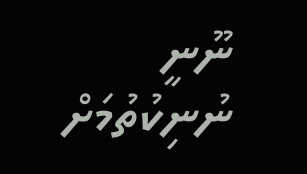ނޫނީ ނުނިކުތުމަށް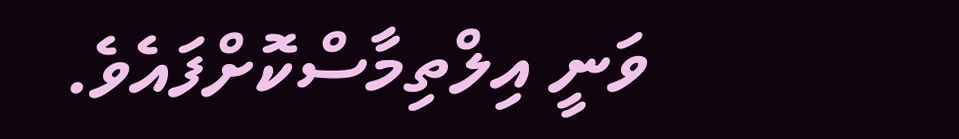ވަނީ އިލްތިމާސްކޮށްފައެވެ.